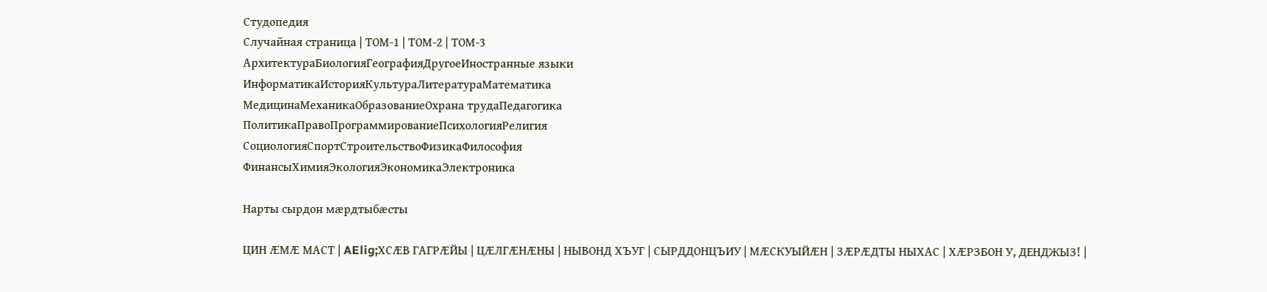Студопедия
Случайная страница | ТОМ-1 | ТОМ-2 | ТОМ-3
АрхитектураБиологияГеографияДругоеИностранные языки
ИнформатикаИсторияКультураЛитератураМатематика
МедицинаМеханикаОбразованиеОхрана трудаПедагогика
ПолитикаПравоПрограммированиеПсихологияРелигия
СоциологияСпортСтроительствоФизикаФилософия
ФинансыХимияЭкологияЭкономикаЭлектроника

Нарты сырдон мæрдтыбæсты

ЦИН ÆМÆ МАСТ | AElig;ХСÆВ ГАГРÆЙЫ | ЦÆЛГÆНÆНЫ | НЫВОНД ХЪУГ | СЫРДДОНЦЪИУ | МÆСКУЫЙÆН | ЗÆРÆДТЫ НЫХАС | ХÆРЗБОН У, ДЕНДЖЫЗ! |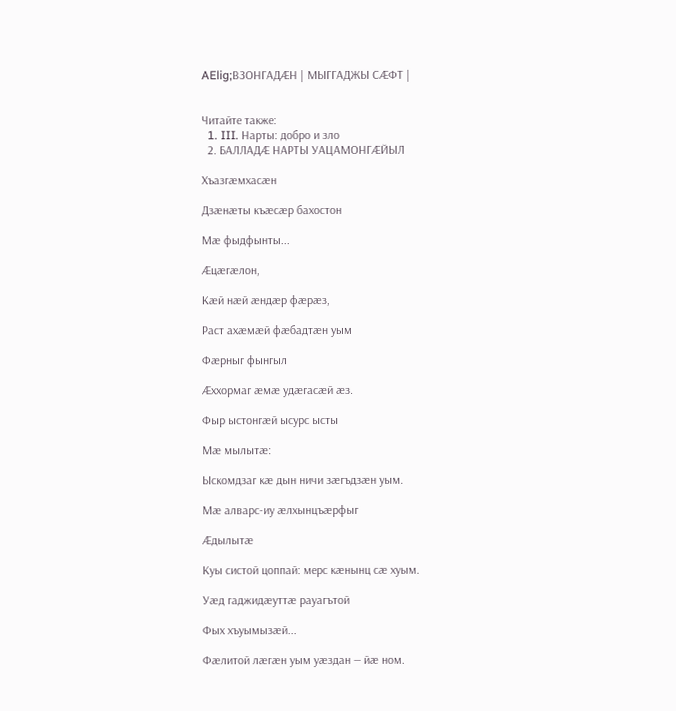AElig;ВЗОНГАДÆН | МЫГГАДЖЫ СÆФТ |


Читайте также:
  1. III. Нарты: добро и зло
  2. БАЛЛАДÆ НАРТЫ УАЦАМОНГÆЙЫЛ

Хъазгæмхасæн

Дзæнæты къæсæр бахостон

Мæ фыдфынты...

Æцæгæлон,

Кæй нæй æндæр фæрæз,

Раст ахæмæй фæбадтæн уым

Фæрныг фынгыл

Æххормаг æмæ удæгасæй æз.

Фыр ыстонгæй ысурс ысты

Мæ мылытæ:

Ыскомдзаг кæ дын ничи зæгъдзæн уым.

Мæ алварс-иу æлхынцъæрфыг

Æдылытæ

Куы систой цоппай: мерс кæнынц сæ хуым.

Уæд гаджидæуттæ рауагътой

Фых хъуымызæй...

Фæлитой лæгæн уым уæздан — йæ ном.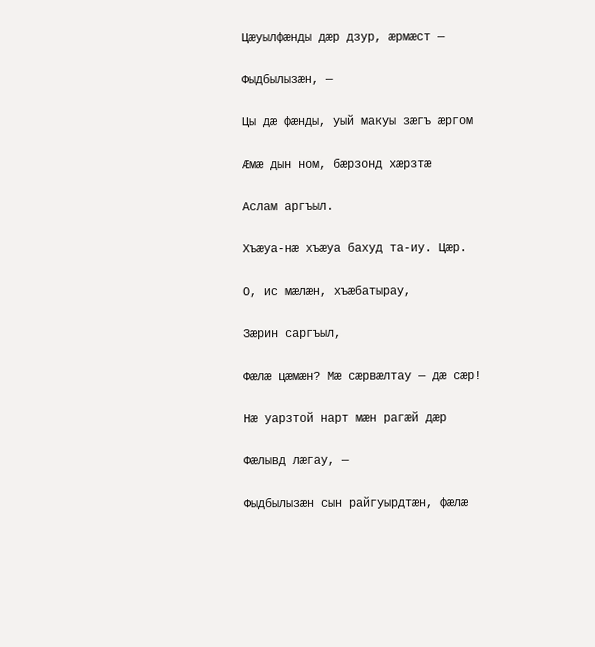Цæуылфæнды дæр дзур, æрмæст —

Фыдбылызæн, —

Цы дæ фæнды, уый макуы зæгъ æргом

Æмæ дын ном, бæрзонд хæрзтæ

Аслам аргъыл.

Хъæуа-нæ хъæуа бахуд та-иу. Цæр.

О, ис мæлæн, хъæбатырау,

Зæрин саргъыл,

Фæлæ цæмæн? Мæ сæрвæлтау — дæ сæр!

Нæ уарзтой нарт мæн рагæй дæр

Фæлывд лæгау, —

Фыдбылызæн сын райгуырдтæн, фæлæ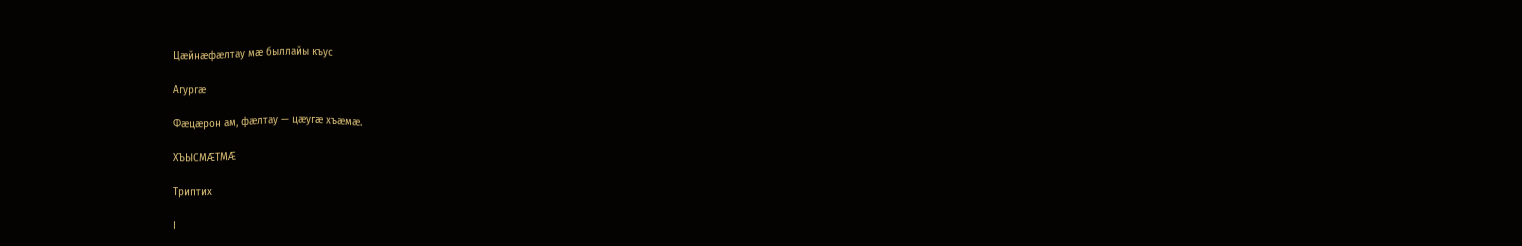Цæйнæфæлтау мæ быллайы къус

Агургæ

Фæцæрон ам, фæлтау — цæугæ хъæмæ.

ХЪЫСМÆТМÆ

Триптих

I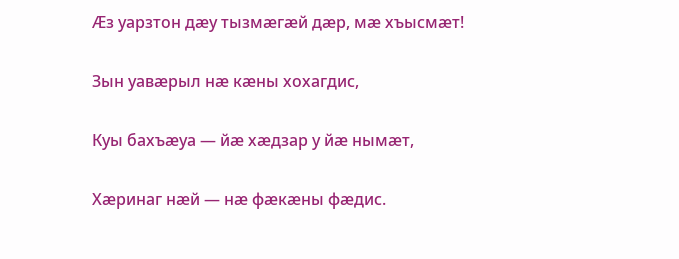Æз уарзтон дæу тызмæгæй дæр, мæ хъысмæт!

Зын уавæрыл нæ кæны хохагдис,

Куы бахъæуа — йæ хæдзар у йæ нымæт,

Хæринаг нæй — нæ фæкæны фæдис.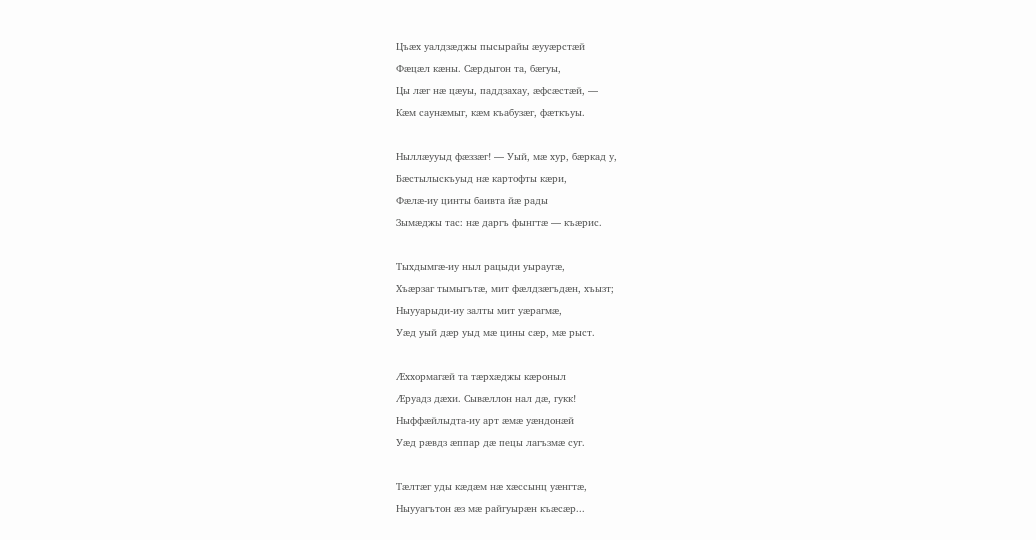Цъæх уалдзæджы пысырайы æууæрстæй

Фæцæл кæны. Сæрдыгон та, бæгуы,

Цы лæг нæ цæуы, паддзахау, æфсæстæй, —

Кæм саунæмыг, кæм къабузæг, фæткъуы.



Ныллæууыд фæззæг! — Уый, мæ хур, бæркад у,

Бæстылыскъуыд нæ картофты кæри,

Фæлæ-иу цинты баивта йæ рады

Зымæджы тас: нæ даргъ фынгтæ — къæрис.



Тыхдымгæ-иу ныл рацыди уыраугæ,

Хъæрзаг тымыгътæ, мит фæлдзæгъдæн, хъызт;

Ныууарыди-иу залты мит уæрагмæ,

Уæд уый дæр уыд мæ цины сæр, мæ рыст.



Æххормагæй та тæрхæджы кæроныл

Æруадз дæхи. Сывæллон нал дæ, гукк!

Ныффæйлыдта-иу арт æмæ уæндонæй

Уæд рæвдз æппар дæ пецы лагъзмæ суг.



Тæлтæг уды кæдæм нæ хæссынц уæнгтæ,

Ныууагътон æз мæ райгуырæн къæсæр...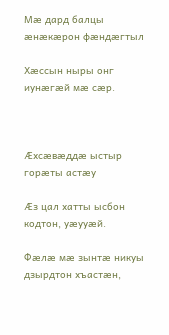Мæ дард балцы æнæкæрон фæндæгтыл

Хæссын ныры онг иунæгæй мæ сæр.



Æхсæвæддæ ыстыр горæты астæу

Æз цал хатты ысбон кодтон, уæууæй.

Фæлæ мæ зынтæ никуы дзырдтон хъастæн,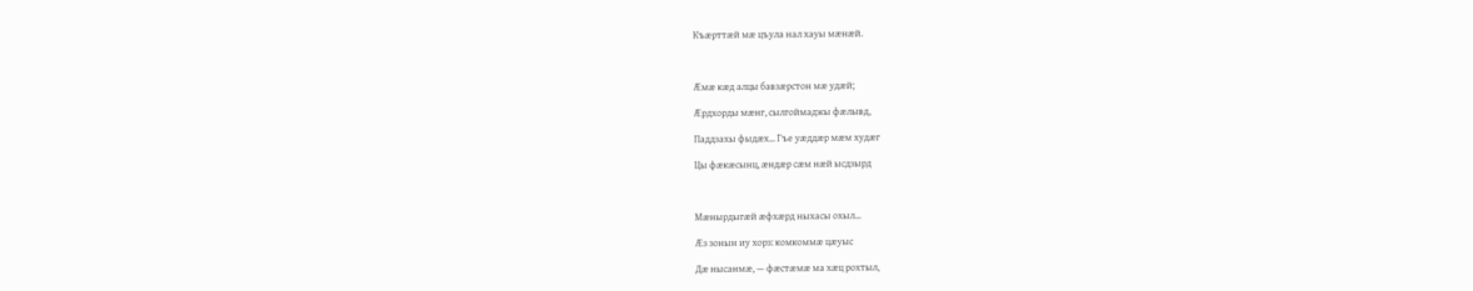Къæрттæй мæ цъула нал хауы мæнæй.



Æмæ кæд алцы бавзæрстон мæ удæй;

Æрдхорды мæнг, сылгоймаджы фæлывд,

Паддзахы фыдæх... Гъе уæддæр мæм худæг

Цы фæкæсынц, æндæр сæм нæй ысдзырд



Мæнырдыгæй æфхæрд ныхасы охыл...

Æз зонын иу хорз: комкоммæ цæуыс

Дæ нысанмæ, — фæстæмæ ма хæц рохтыл,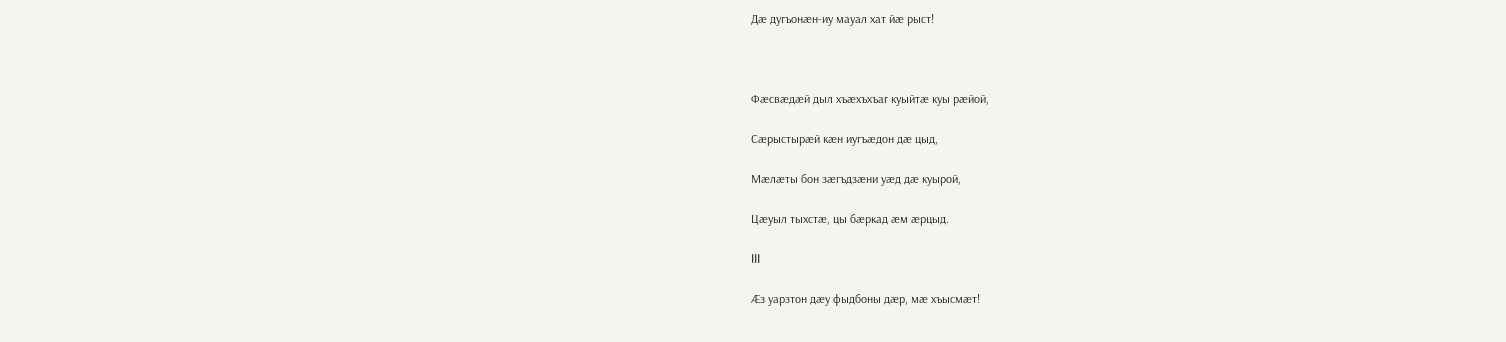Дæ дугъонæн-иу мауал хат йæ рыст!



Фæсвæдæй дыл хъæхъхъаг куыйтæ куы рæйой,

Сæрыстырæй кæн иугъæдон дæ цыд,

Мæлæты бон зæгъдзæни уæд дæ куырой,

Цæуыл тыхстæ, цы бæркад æм æрцыд.

III

Æз уарзтон дæу фыдбоны дæр, мæ хъысмæт!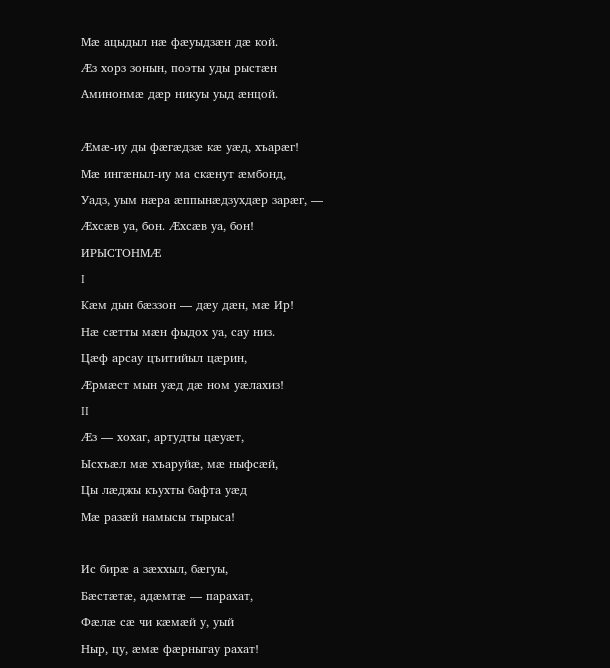Мæ ацыдыл нæ фæуыдзæн дæ кой.

Æз хорз зонын, поэты уды рыстæн

Аминонмæ дæр никуы уыд æнцой.



Æмæ-иу ды фæгæдзæ кæ уæд, хъарæг!

Мæ ингæныл-иу ма скæнут æмбонд,

Уадз, уым нæра æппынæдзухдæр зарæг, —

Æхсæв уа, бон. Æхсæв уа, бон!

ИРЫСТОНМÆ

I

Кæм дын бæззон — дæу дæн, мæ Ир!

Нæ сæтты мæн фыдох уа, сау низ.

Цæф арсау цъитийыл цæрин,

Æрмæст мын уæд дæ ном уæлахиз!

II

Æз — хохаг, артудты цæуæт,

Ысхъæл мæ хъаруйæ, мæ ныфсæй,

Цы лæджы къухты бафта уæд

Мæ разæй намысы тырыса!



Ис бирæ а зæххыл, бæгуы,

Бæстæтæ, адæмтæ — парахат,

Фæлæ сæ чи кæмæй у, уый

Ныр, цу, æмæ фæрныгау рахат!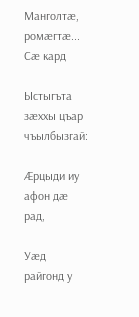Манголтæ, ромæгтæ... Сæ кард

Ыстыгъта зæххы цъар чъылбызгай:

Æрцыди иу афон дæ рад,

Уæд райгонд у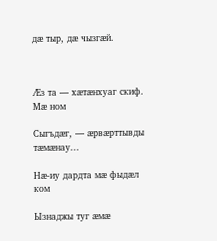дæ тыр, дæ чызгæй.



Æз та — хæтæнхуаг скиф. Мæ ном

Сыгъдæг, — æрвæрттывды тæмæнау...

Нæ-иу дардта мæ фыдæл ком

Ызнаджы туг æмæ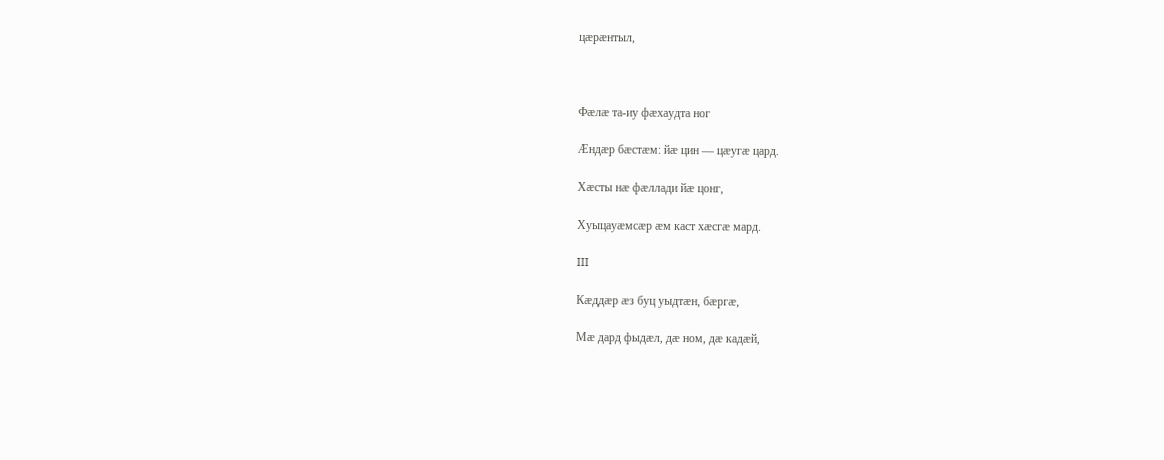цæрæнтыл,



Фæлæ та-иу фæхаудта ног

Æндæр бæстæм: йæ цин — цæугæ цард.

Хæсты нæ фæллади йæ цонг,

Хуыцауæмсæр æм каст хæсгæ мард.

III

Кæддæр æз буц уыдтæн, бæргæ,

Мæ дард фыдæл, дæ ном, дæ кадæй,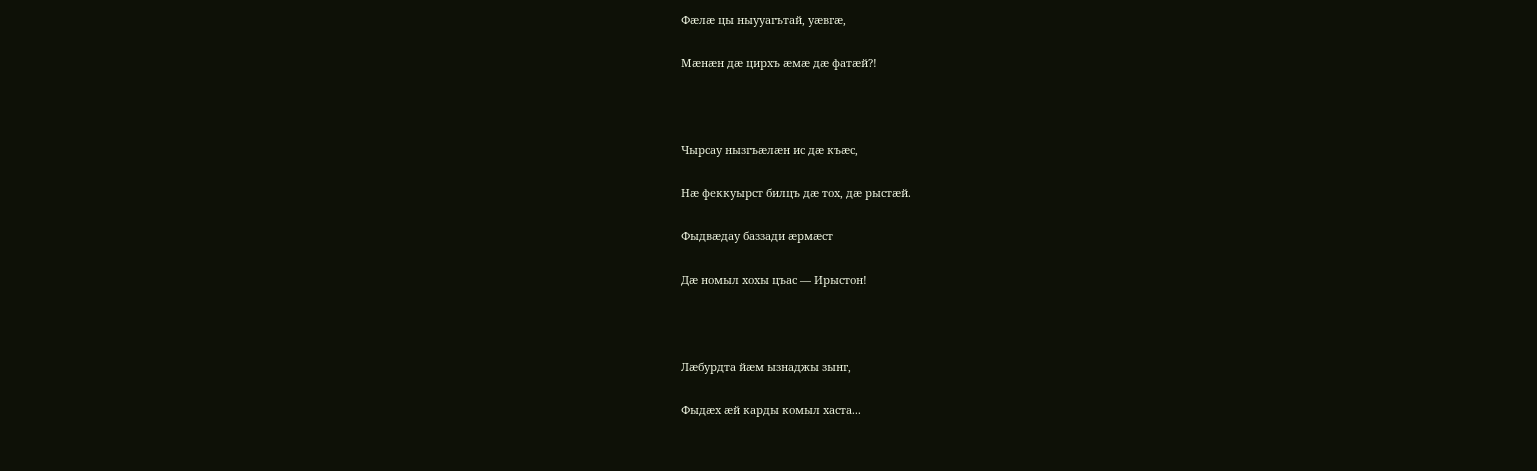Фæлæ цы ныууагътай, уæвгæ,

Мæнæн дæ цирхъ æмæ дæ фатæй?!



Чырсау нызгъæлæн ис дæ къæс,

Нæ феккуырст билцъ дæ тох, дæ рыстæй.

Фыдвæдау баззади æрмæст

Дæ номыл хохы цъас — Ирыстон!



Лæбурдта йæм ызнаджы зынг,

Фыдæх æй карды комыл хаста...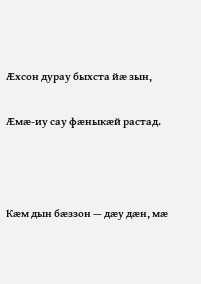Æхсон дурау быхста йæ зын,

Æмæ-иу сау фæныкæй растад.



Кæм дын бæззон — дæу дæн, мæ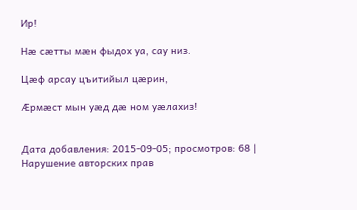Ир!

Нæ сæтты мæн фыдох уа, сау низ.

Цæф арсау цъитийыл цæрин,

Æрмæст мын уæд дæ ном уæлахиз!


Дата добавления: 2015-09-05; просмотров: 68 | Нарушение авторских прав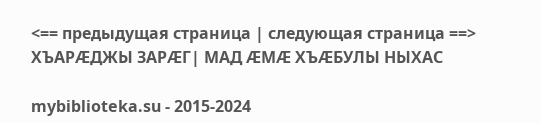<== предыдущая страница | следующая страница ==>
ХЪАРÆДЖЫ ЗАРÆГ| МАД ÆМÆ ХЪÆБУЛЫ НЫХАС

mybiblioteka.su - 2015-2024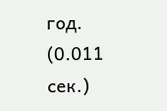год. (0.011 сек.)